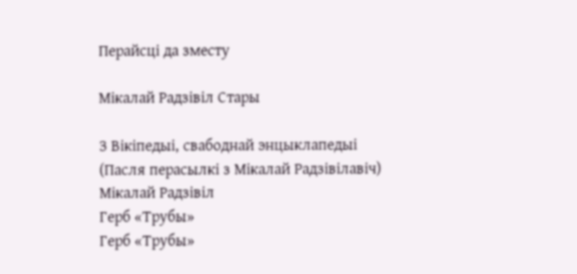Перайсці да зместу

Мікалай Радзівіл Стары

З Вікіпедыі, свабоднай энцыклапедыі
(Пасля перасылкі з Мікалай Радзівілавіч)
Мікалай Радзівіл
Герб «Трубы»
Герб «Трубы»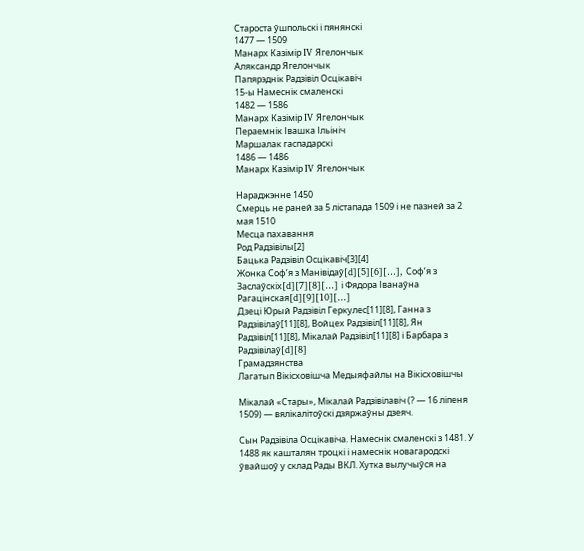Староста ўшпольскі і пянянскі
1477 — 1509
Манарх Казімір IV Ягелончык
Аляксандр Ягелончык
Папярэднік Радзівіл Осцікавіч
15-ы Намеснік смаленскі
1482 — 1586
Манарх Казімір IV Ягелончык
Пераемнік Івашка Ільініч
Маршалак гаспадарскі
1486 — 1486
Манарх Казімір IV Ягелончык

Нараджэнне 1450
Смерць не раней за 5 лістапада 1509 і не пазней за 2 мая 1510
Месца пахавання
Род Радзівілы[2]
Бацька Радзівіл Осцікавіч[3][4]
Жонка Соф’я з Манівідаў[d][5][6][…], Соф’я з Заслаўскіх[d][7][8][…] і Фядора Іванаўна Рагацінская[d][9][10][…]
Дзеці Юрый Радзівіл Геркулес[11][8], Ганна з Радзівілаў[11][8], Войцех Радзівіл[11][8], Ян Радзівіл[11][8], Мікалай Радзівіл[11][8] і Барбара з Радзівілаў[d][8]
Грамадзянства
Лагатып Вікісховішча Медыяфайлы на Вікісховішчы

Мікалай «Стары», Мікалай Радзівілавіч (? — 16 ліпеня 1509) — вялікалітоўскі дзяржаўны дзеяч.

Сын Радзівіла Осцікавіча. Намеснік смаленскі з 1481. У 1488 як кашталян троцкі і намеснік новагародскі ўвайшоў у склад Рады ВКЛ. Хутка вылучыўся на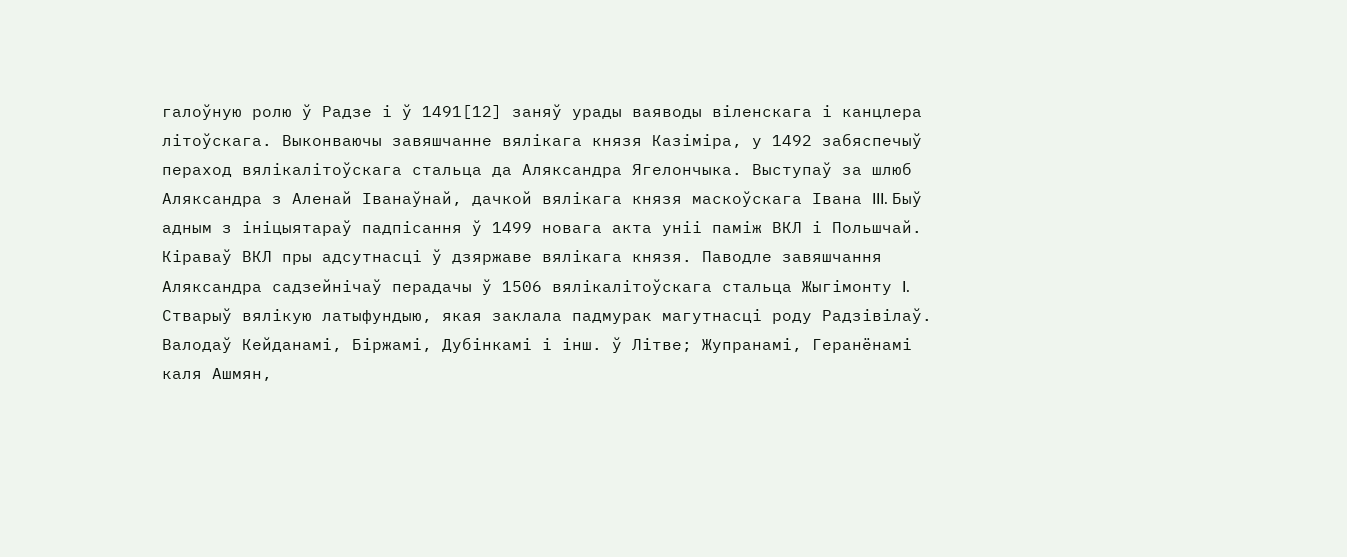галоўную ролю ў Радзе і ў 1491[12] заняў урады ваяводы віленскага і канцлера літоўскага. Выконваючы завяшчанне вялікага князя Казіміра, у 1492 забяспечыў пераход вялікалітоўскага стальца да Аляксандра Ягелончыка. Выступаў за шлюб Аляксандра з Аленай Іванаўнай, дачкой вялікага князя маскоўскага Івана III. Быў адным з ініцыятараў падпісання ў 1499 новага акта уніі паміж ВКЛ і Польшчай. Кіраваў ВКЛ пры адсутнасці ў дзяржаве вялікага князя. Паводле завяшчання Аляксандра садзейнічаў перадачы ў 1506 вялікалітоўскага стальца Жыгімонту I. Стварыў вялікую латыфундыю, якая заклала падмурак магутнасці роду Радзівілаў. Валодаў Кейданамі, Біржамі, Дубінкамі і інш. ў Літве; Жупранамі, Геранёнамі каля Ашмян,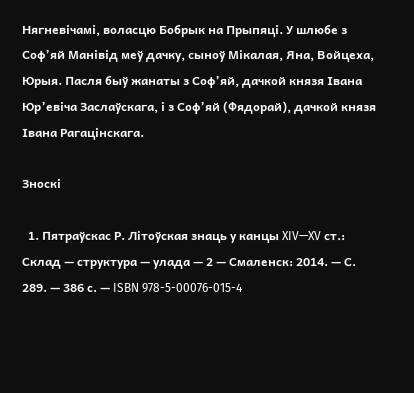Нягневічамі, воласцю Бобрык на Прыпяці. У шлюбе з Соф’яй Манівід меў дачку, сыноў Мікалая, Яна, Войцеха, Юрыя. Пасля быў жанаты з Соф’яй, дачкой князя Івана Юр’евіча Заслаўскага, і з Соф’яй (Фядорай), дачкой князя Івана Рагацінскага.

Зноскі

  1. Пятраўскас Р. Літоўская знаць у канцы XIV—XV ст.: Склад — структура — улада — 2 — Смаленск: 2014. — С. 289. — 386 с. — ISBN 978-5-00076-015-4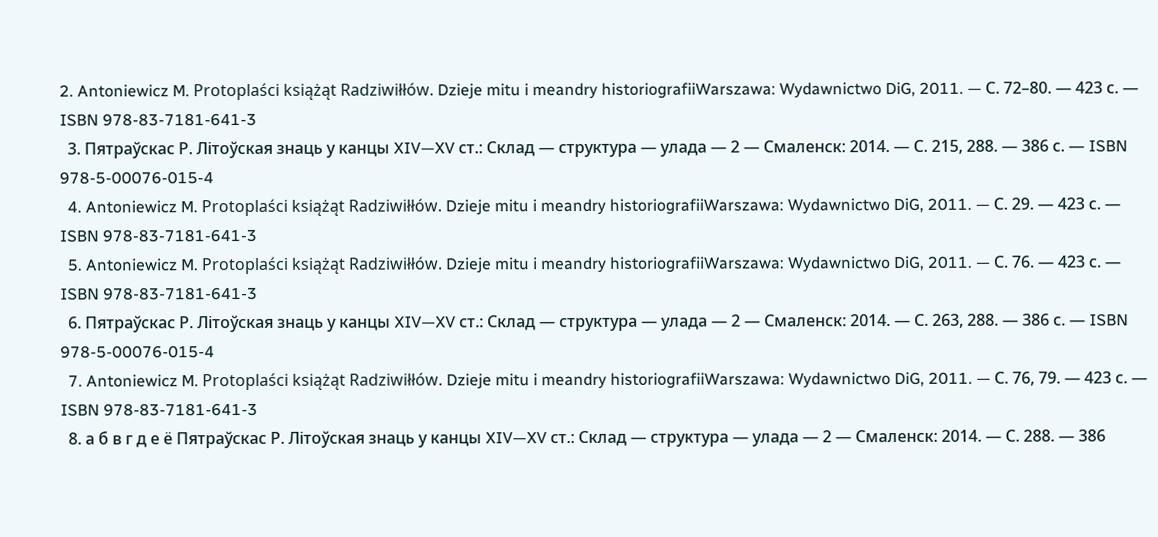2. Antoniewicz M. Protoplaści książąt Radziwiłłów. Dzieje mitu i meandry historiografiiWarszawa: Wydawnictwo DiG, 2011. — С. 72–80. — 423 с. — ISBN 978-83-7181-641-3
  3. Пятраўскас Р. Літоўская знаць у канцы XIV—XV ст.: Склад — структура — улада — 2 — Смаленск: 2014. — С. 215, 288. — 386 с. — ISBN 978-5-00076-015-4
  4. Antoniewicz M. Protoplaści książąt Radziwiłłów. Dzieje mitu i meandry historiografiiWarszawa: Wydawnictwo DiG, 2011. — С. 29. — 423 с. — ISBN 978-83-7181-641-3
  5. Antoniewicz M. Protoplaści książąt Radziwiłłów. Dzieje mitu i meandry historiografiiWarszawa: Wydawnictwo DiG, 2011. — С. 76. — 423 с. — ISBN 978-83-7181-641-3
  6. Пятраўскас Р. Літоўская знаць у канцы XIV—XV ст.: Склад — структура — улада — 2 — Смаленск: 2014. — С. 263, 288. — 386 с. — ISBN 978-5-00076-015-4
  7. Antoniewicz M. Protoplaści książąt Radziwiłłów. Dzieje mitu i meandry historiografiiWarszawa: Wydawnictwo DiG, 2011. — С. 76, 79. — 423 с. — ISBN 978-83-7181-641-3
  8. а б в г д е ё Пятраўскас Р. Літоўская знаць у канцы XIV—XV ст.: Склад — структура — улада — 2 — Смаленск: 2014. — С. 288. — 386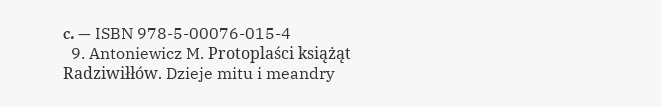с. — ISBN 978-5-00076-015-4
  9. Antoniewicz M. Protoplaści książąt Radziwiłłów. Dzieje mitu i meandry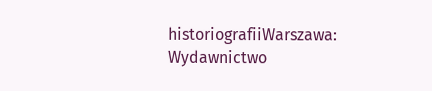historiografiiWarszawa: Wydawnictwo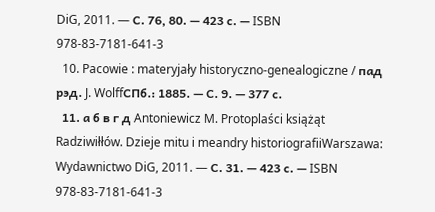DiG, 2011. — С. 76, 80. — 423 с. — ISBN 978-83-7181-641-3
  10. Pacowie : materyjały historyczno-genealogiczne / пад рэд. J. WolffСПб.: 1885. — С. 9. — 377 с.
  11. а б в г д Antoniewicz M. Protoplaści książąt Radziwiłłów. Dzieje mitu i meandry historiografiiWarszawa: Wydawnictwo DiG, 2011. — С. 31. — 423 с. — ISBN 978-83-7181-641-3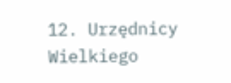12. Urzędnicy Wielkiego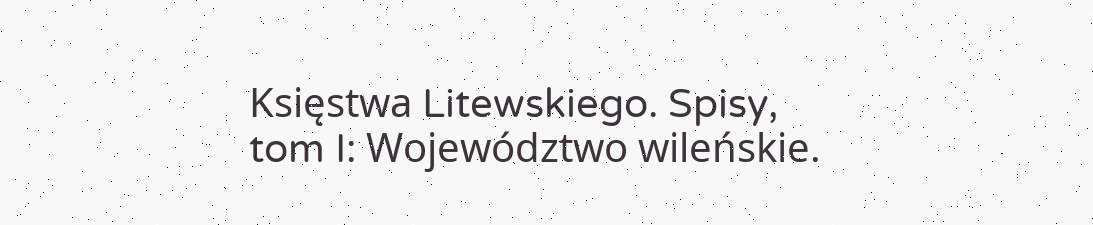Księstwa Litewskiego. Spisy, tom I: Województwo wileńskie.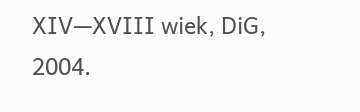XIV—XVIII wiek, DiG, 2004.